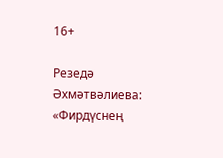16+

Резедә Әхмәтвәлиева: «Фирдүснең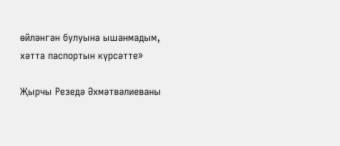өйләнгән булуына ышанмадым, хәтта паспортын күрсәтте»

Җырчы Резедә Әхмәтвәлиеваны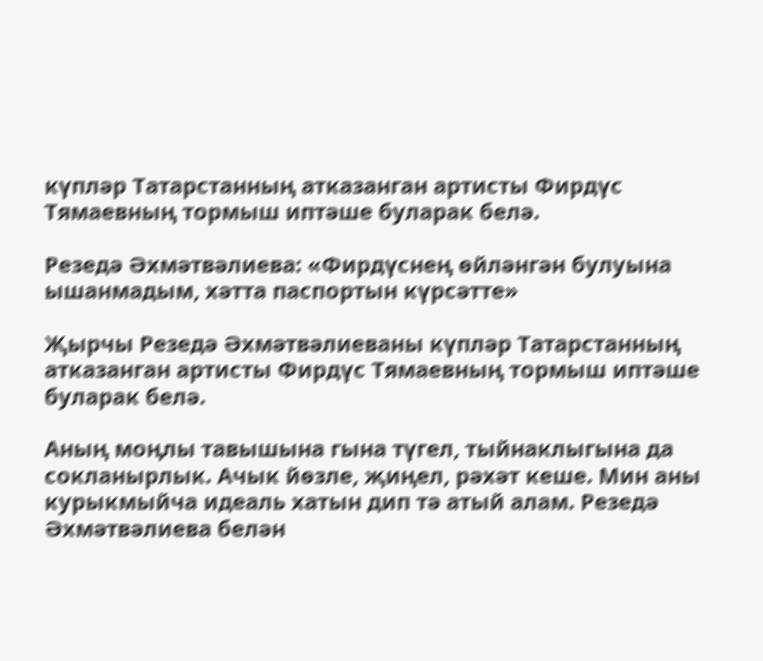күпләр Татарстанның атказанган артисты Фирдүс Тямаевның тормыш иптәше буларак белә.

Резедә Әхмәтвәлиева: «Фирдүснең өйләнгән булуына ышанмадым, хәтта паспортын күрсәтте»

Җырчы Резедә Әхмәтвәлиеваны күпләр Татарстанның атказанган артисты Фирдүс Тямаевның тормыш иптәше буларак белә.

Аның моңлы тавышына гына түгел, тыйнаклыгына да сокланырлык. Ачык йөзле, җиңел, рәхәт кеше. Мин аны курыкмыйча идеаль хатын дип тә атый алам. Резедә Әхмәтвәлиева белән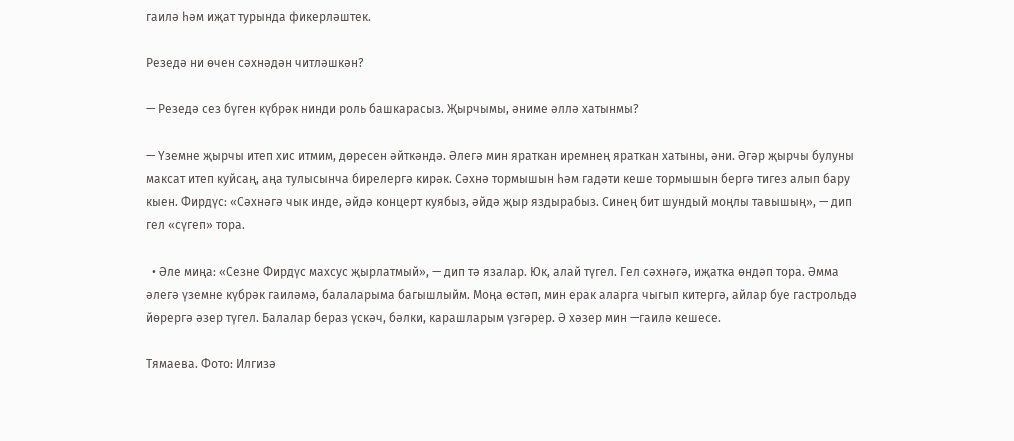гаилә һәм иҗат турында фикерләштек.

Резедә ни өчен сәхнәдән читләшкән?

— Резедә сез бүген күбрәк нинди роль башкарасыз. Җырчымы, әниме әллә хатынмы?

— Үземне җырчы итеп хис итмим, дөресен әйткәндә. Әлегә мин яраткан иремнең яраткан хатыны, әни. Әгәр җырчы булуны максат итеп куйсаң, аңа тулысынча бирелергә кирәк. Сәхнә тормышын һәм гадәти кеше тормышын бергә тигез алып бару кыен. Фирдүс: «Сәхнәгә чык инде, әйдә концерт куябыз, әйдә җыр яздырабыз. Синең бит шундый моңлы тавышың», — дип гел «сүгеп» тора.

  • Әле миңа: «Сезне Фирдүс махсус җырлатмый», — дип тә язалар. Юк, алай түгел. Гел сәхнәгә, иҗатка өндәп тора. Әмма әлегә үземне күбрәк гаиләмә, балаларыма багышлыйм. Моңа өстәп, мин ерак аларга чыгып китергә, айлар буе гастрольдә йөрергә әзер түгел. Балалар бераз үскәч, бәлки, карашларым үзгәрер. Ә хәзер мин —гаилә кешесе.

Тямаева. Фото: Илгизә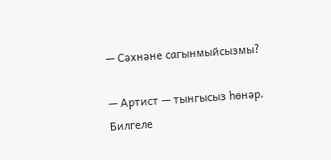— Сәхнәне сагынмыйсызмы?

— Артист — тынгысыз һөнәр. Билгеле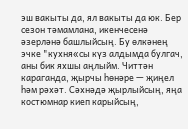эш вакыты да, ял вакыты да юк. Бер сезон тәмамлана, икенчесенә әзерләнә башлыйсың. Бу өлкәнең эчке "кухня«сы күз алдымда булгач, аны бик яхшы аңлыйм. Читтән караганда, җырчы һөнәре — җиңел һәм рәхәт. Сәхнәдә җырлыйсың, яңа костюмнар киеп карыйсың,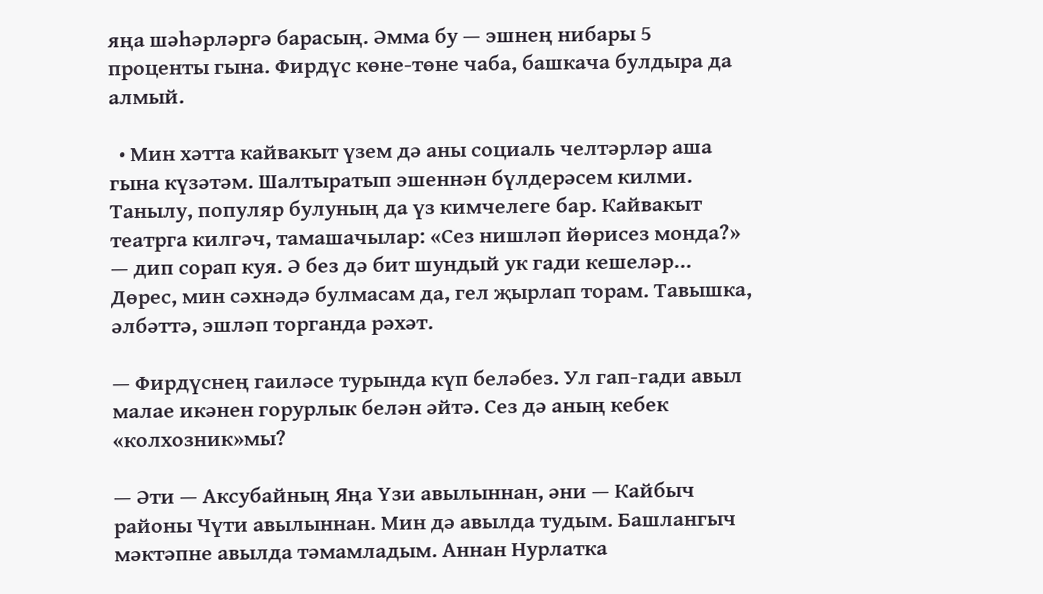яңа шәһәрләргә барасың. Әмма бу — эшнең нибары 5 проценты гына. Фирдүс көне-төне чаба, башкача булдыра да алмый.

  • Мин хәтта кайвакыт үзем дә аны социаль челтәрләр аша гына күзәтәм. Шалтыратып эшеннән бүлдерәсем килми. Танылу, популяр булуның да үз кимчелеге бар. Кайвакыт театрга килгәч, тамашачылар: «Сез нишләп йөрисез монда?» — дип сорап куя. Ә без дә бит шундый ук гади кешеләр... Дөрес, мин сәхнәдә булмасам да, гел җырлап торам. Тавышка, әлбәттә, эшләп торганда рәхәт.

— Фирдүснең гаиләсе турында күп беләбез. Ул гап-гади авыл малае икәнен горурлык белән әйтә. Сез дә аның кебек «колхозник»мы?

— Әти — Аксубайның Яңа Үзи авылыннан, әни — Кайбыч районы Чүти авылыннан. Мин дә авылда тудым. Башлангыч мәктәпне авылда тәмамладым. Аннан Нурлатка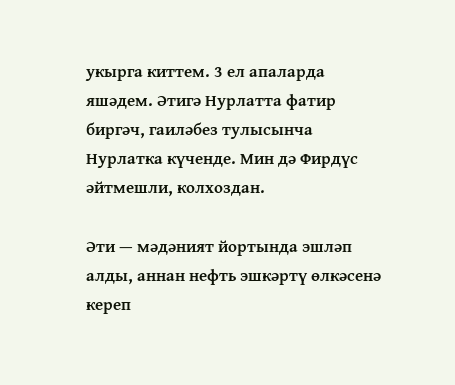укырга киттем. 3 ел апаларда яшәдем. Әтигә Нурлатта фатир биргәч, гаиләбез тулысынча Нурлатка күченде. Мин дә Фирдүс әйтмешли, колхоздан.

Әти — мәдәният йортында эшләп алды, аннан нефть эшкәртү өлкәсенә кереп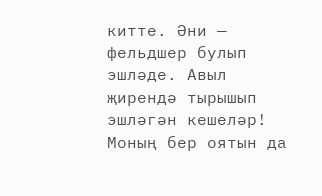китте. Әни — фельдшер булып эшләде. Авыл җирендә тырышып эшләгән кешеләр! Моның бер оятын да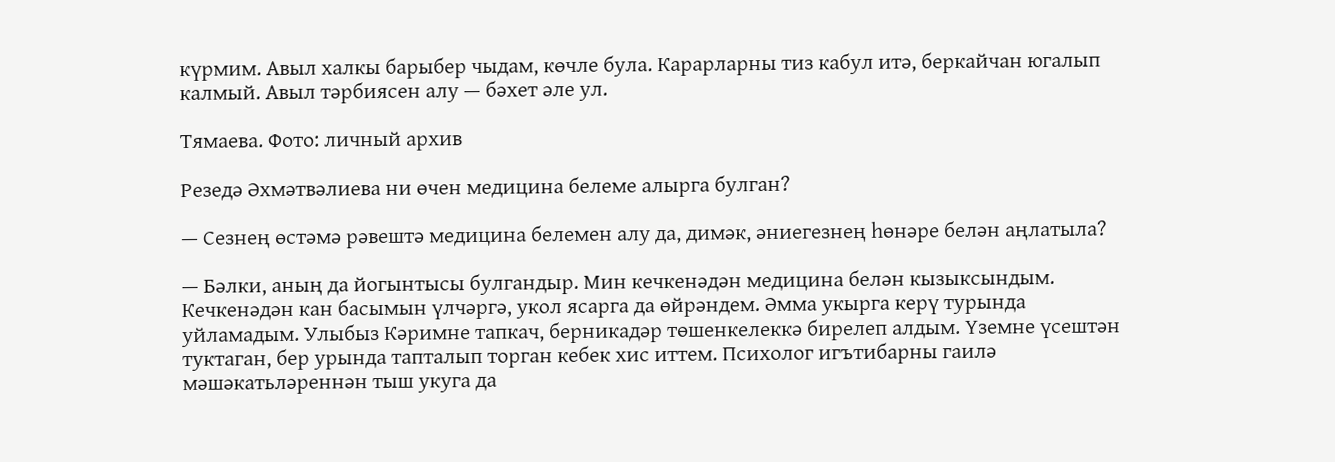күрмим. Авыл халкы барыбер чыдам, көчле була. Карарларны тиз кабул итә, беркайчан югалып калмый. Авыл тәрбиясен алу — бәхет әле ул.

Тямаева. Фото: личный архив

Резедә Әхмәтвәлиева ни өчен медицина белеме алырга булган?

— Сезнең өстәмә рәвештә медицина белемен алу да, димәк, әниегезнең һөнәре белән аңлатыла?

— Бәлки, аның да йогынтысы булгандыр. Мин кечкенәдән медицина белән кызыксындым. Кечкенәдән кан басымын үлчәргә, укол ясарга да өйрәндем. Әмма укырга керү турында уйламадым. Улыбыз Кәримне тапкач, берникадәр төшенкелеккә бирелеп алдым. Үземне үсештән туктаган, бер урында тапталып торган кебек хис иттем. Психолог игътибарны гаилә мәшәкатьләреннән тыш укуга да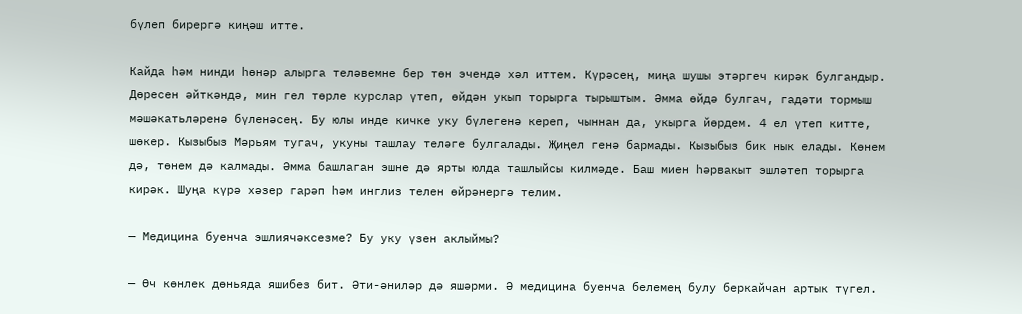бүлеп бирергә киңәш итте.

Кайда һәм нинди һөнәр алырга теләвемне бер төн эчендә хәл иттем. Күрәсең, миңа шушы этәргеч кирәк булгандыр. Дөресен әйткәндә, мин гел төрле курслар үтеп, өйдән укып торырга тырыштым. Әмма өйдә булгач, гадәти тормыш мәшәкатьләренә бүленәсең. Бу юлы инде кичке уку бүлегенә кереп, чыннан да, укырга йөрдем. 4 ел үтеп китте, шөкер. Кызыбыз Мәрьям тугач, укуны ташлау теләге булгалады. Җиңел генә бармады. Кызыбыз бик нык елады. Көнем дә, төнем дә калмады. Әмма башлаган эшне дә ярты юлда ташлыйсы килмәде. Баш миен һәрвакыт эшләтеп торырга кирәк. Шуңа күрә хәзер гарәп һәм инглиз телен өйрәнергә телим.

— Медицина буенча эшлиячәксезме? Бу уку үзен аклыймы?

— Өч көнлек дөньяда яшибез бит. Әти-әниләр дә яшәрми. Ә медицина буенча белемең булу беркайчан артык түгел.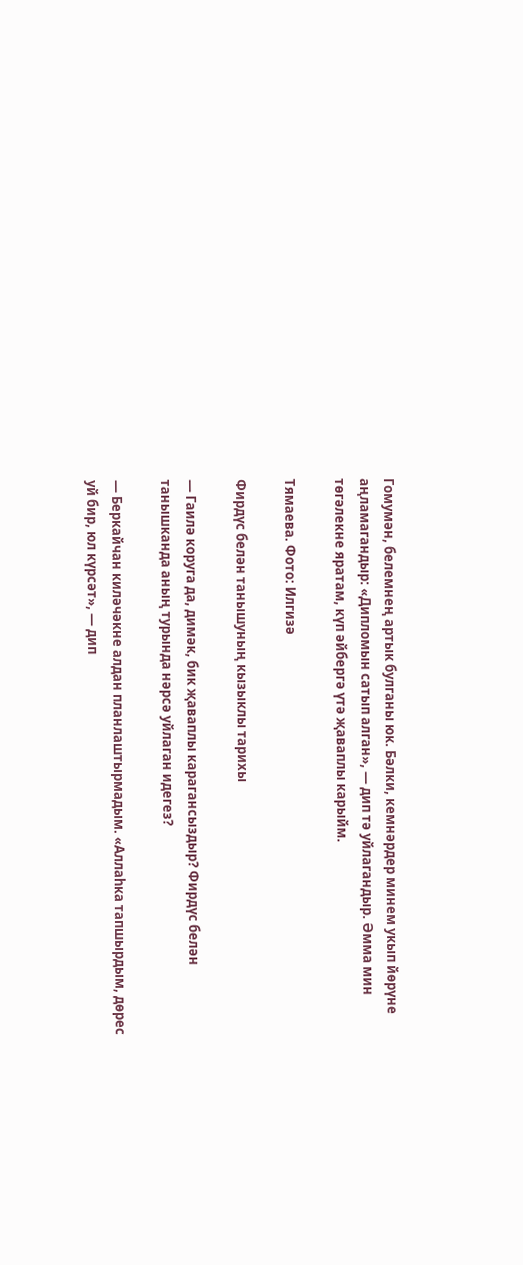Гомумән, белемнең артык булганы юк. Бәлки, кемнәрдер минем укып йөрүне аңламагандыр: «Дипломын сатып алган», — дип тә уйлагандыр. Әмма мин төгәлекне яратам, күп әйбергә үтә җаваплы карыйм.

Тямаева. Фото: Илгизә

Фирдүс белән танышуның кызыклы тарихы

— Гаилә коруга да, димәк, бик җаваплы карагансыздыр? Фирдүс белән танышканда аның турында нәрсә уйлаган идегез?

— Беркайчан киләчәкне алдан планлаштырмадым. «Аллаһка тапшырдым, дөрес уй бир, юл күрсәт», — дип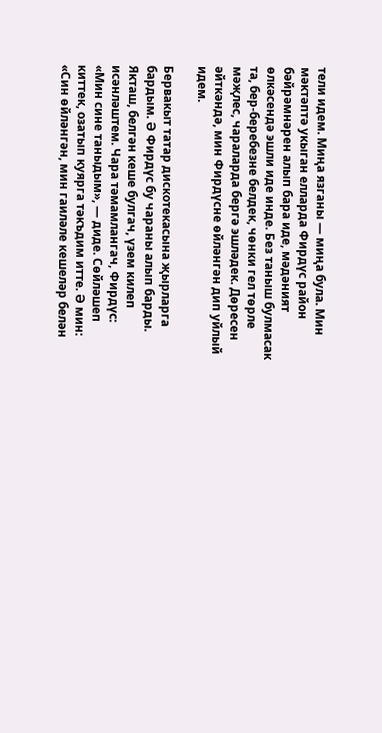тели идем. Миңа язганы — миңа була. Мин мәктәптә укыган елларда Фирдүс район бәйрәмнәрен алып бара иде, мәдәният өлкәсендә эшли иде инде. Без таныш булмасак та, бер-беребезне белдек, чөнки гел төрле мәҗлес, чараларда бергә эшләдек. Дөресен әйткәндә, мин Фирдүсне өйләнгән дип уйлый идем.

Бервакыт татар дискотекасына җырларга бардым. Ә Фирдүс бу чараны алып барды. Якташ, белгән кеше булгач, үзем килеп исәнләштем. Чара тәмамлангач, Фирдүс: «Мин сине таныдым», — диде. Сөйләшеп киттек, озатып куярга тәкъдим итте. Ә мин: «Син өйләнгән, мин гаиләле кешеләр белән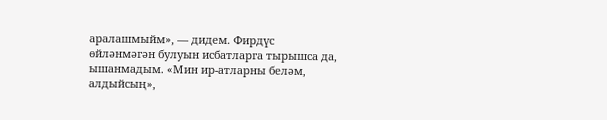аралашмыйм», — дидем. Фирдүс өйләнмәгән булуын исбатларга тырышса да, ышанмадым. «Мин ир-атларны беләм, алдыйсың»,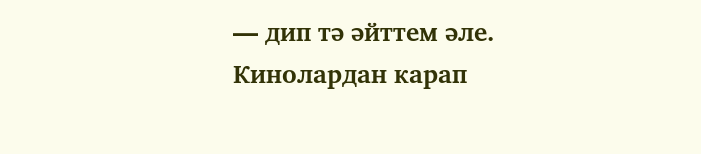— дип тә әйттем әле. Кинолардан карап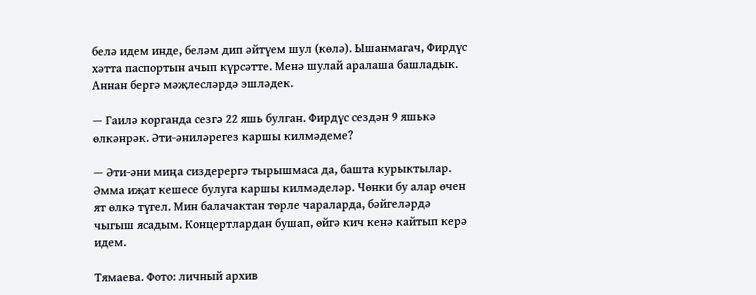белә идем инде, беләм дип әйтүем шул (көлә). Ышанмагач, Фирдүс хәтта паспортын ачып күрсәтте. Менә шулай аралаша башладык. Аннан бергә мәҗлесләрдә эшләдек.

— Гаилә корганда сезгә 22 яшь булган. Фирдүс сездән 9 яшькә өлкәнрәк. Әти-әниләрегез каршы килмәдеме?

— Әти-әни миңа сиздерергә тырышмаса да, башта курыктылар. Әмма иҗат кешесе булуга каршы килмәделәр. Чөнки бу алар өчен ят өлкә түгел. Мин балачактан төрле чараларда, бәйгеләрдә чыгыш ясадым. Концертлардан бушап, өйгә кич кенә кайтып керә идем.

Тямаева. Фото: личный архив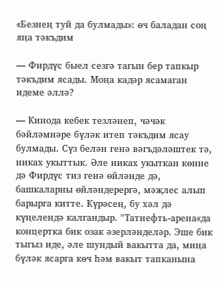«Безнең туй да булмады»: өч баладан соң яңа тәкъдим

— Фирдүс быел сезгә тагын бер тапкыр тәкъдим ясады. Моңа кадәр ясамаган идеме әллә?

— Кинода кебек тезләнеп, чәчәк бәйләмнәре бүләк итеп тәкъдим ясау булмады. Сүз белән генә вәгъдәләштек тә, никах укыттык. Әле никах укыткан көнне дә Фирдүс тиз генә өйләнде дә, башкаларны өйләндерергә, мәҗлес алып барырга китте. Күрәсең, бу хәл дә күңелендә калгандыр. "Татнефть-арена«да концертка бик озак әзерләнделәр. Эше бик тыгыз иде, әле шундый вакытта да, миңа бүләк ясарга көч һәм вакыт тапканына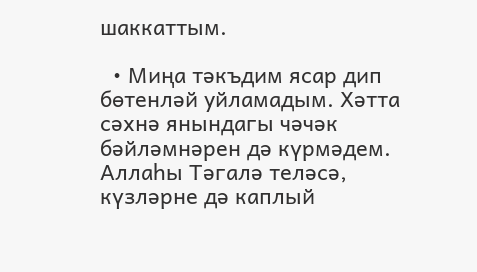шаккаттым.

  • Миңа тәкъдим ясар дип бөтенләй уйламадым. Хәтта сәхнә янындагы чәчәк бәйләмнәрен дә күрмәдем. Аллаһы Тәгалә теләсә, күзләрне дә каплый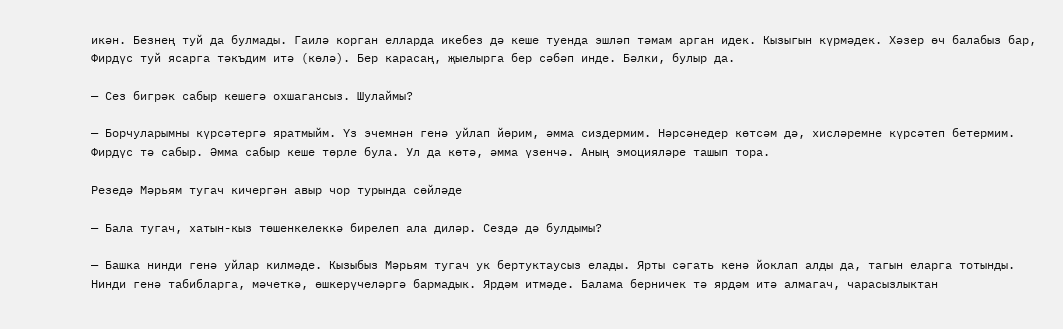икән. Безнең туй да булмады. Гаилә корган елларда икебез дә кеше туенда эшләп тәмам арган идек. Кызыгын күрмәдек. Хәзер өч балабыз бар, Фирдүс туй ясарга тәкъдим итә (көлә). Бер карасаң, җыелырга бер сәбәп инде. Бәлки, булыр да.

— Сез бигрәк сабыр кешегә охшагансыз. Шулаймы?

— Борчуларымны күрсәтергә яратмыйм. Үз эчемнән генә уйлап йөрим, әмма сиздермим. Нәрсәнедер көтсәм дә, хисләремне күрсәтеп бетермим. Фирдүс тә сабыр. Әмма сабыр кеше төрле була. Ул да көтә, әмма үзенчә. Аның эмоцияләре ташып тора.

Резедә Мәрьям тугач кичергән авыр чор турында сөйләде

— Бала тугач, хатын-кыз төшенкелеккә бирелеп ала диләр. Сездә дә булдымы?

— Башка нинди генә уйлар килмәде. Кызыбыз Мәрьям тугач ук бертуктаусыз елады. Ярты сәгать кенә йоклап алды да, тагын еларга тотынды. Нинди генә табибларга, мәчеткә, өшкерүчеләргә бармадык. Ярдәм итмәде. Балама берничек тә ярдәм итә алмагач, чарасызлыктан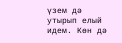үзем дә утырып елый идем. Көн дә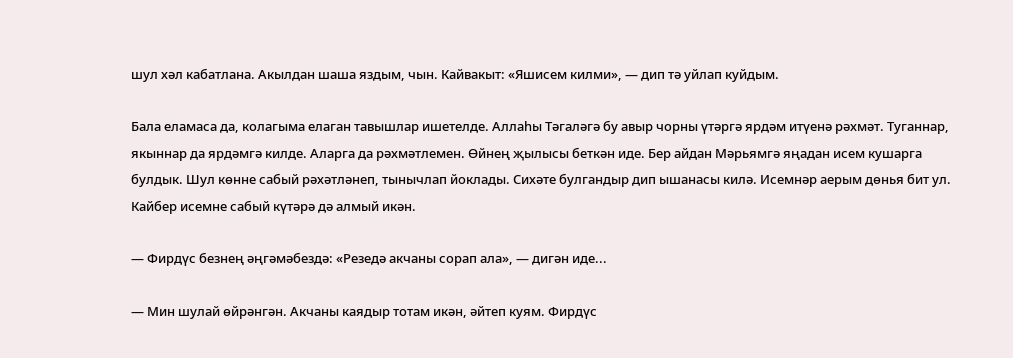шул хәл кабатлана. Акылдан шаша яздым, чын. Кайвакыт: «Яшисем килми», — дип тә уйлап куйдым.

Бала еламаса да, колагыма елаган тавышлар ишетелде. Аллаһы Тәгаләгә бу авыр чорны үтәргә ярдәм итүенә рәхмәт. Туганнар, якыннар да ярдәмгә килде. Аларга да рәхмәтлемен. Өйнең җылысы беткән иде. Бер айдан Мәрьямгә яңадан исем кушарга булдык. Шул көнне сабый рәхәтләнеп, тынычлап йоклады. Сихәте булгандыр дип ышанасы килә. Исемнәр аерым дөнья бит ул. Кайбер исемне сабый күтәрә дә алмый икән.

— Фирдүс безнең әңгәмәбездә: «Резедә акчаны сорап ала», — дигән иде...

— Мин шулай өйрәнгән. Акчаны каядыр тотам икән, әйтеп куям. Фирдүс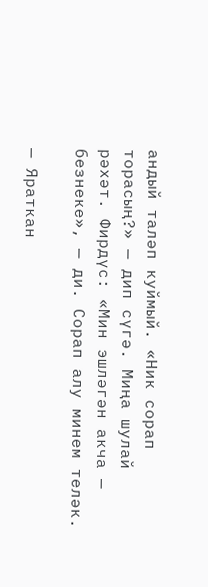андый таләп куймый. «Ник сорап торасың?» — дип сүгә. Миңа шулай рәхәт. Фирдүс: «Мин эшләгән акча — безнеке», — ди. Сорап алу минем теләк.

— Яраткан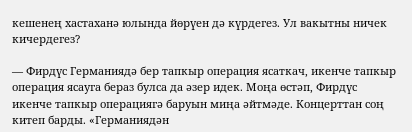кешенең хастаханә юлында йөрүен дә күрдегез. Ул вакытны ничек кичердегез?

— Фирдүс Германиядә бер тапкыр операция ясаткач, икенче тапкыр операция ясауга бераз булса да әзер идек. Моңа өстәп, Фирдүс икенче тапкыр операциягә баруын миңа әйтмәде. Концерттан соң китеп барды. «Германиядән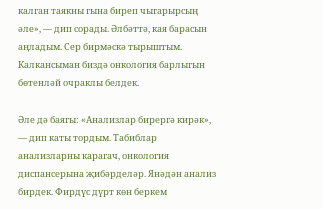калган таякны гына биреп чыгарырсың әле», — дип сорады. Әлбәттә, кая барасын аңладым. Сер бирмәскә тырыштым. Калкансыман биздә онкология барлыгын бөтенләй очраклы белдек.

Әле дә баягы: «Анализлар бирергә кирәк», — дип каты тордым. Табиблар анализларны карагач, онкология диспансерына җибәрделәр. Янәдән анализ бирдек. Фирдүс дүрт көн беркем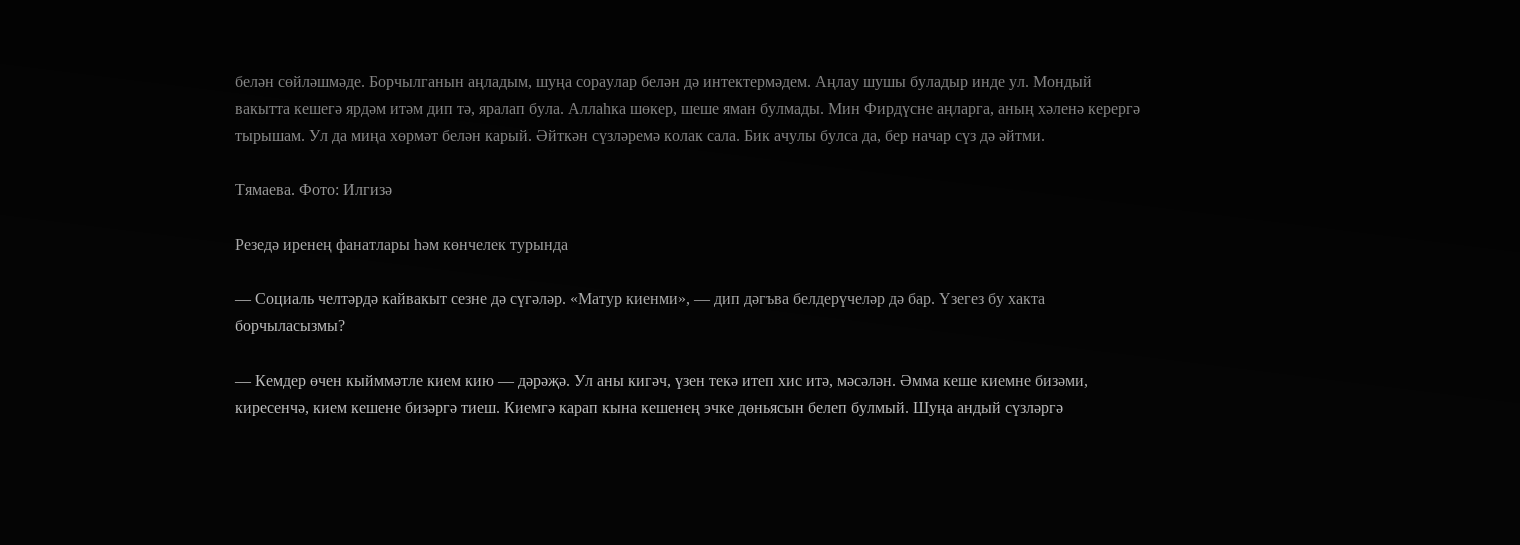белән сөйләшмәде. Борчылганын аңладым, шуңа сораулар белән дә интектермәдем. Аңлау шушы буладыр инде ул. Мондый вакытта кешегә ярдәм итәм дип тә, яралап була. Аллаһка шөкер, шеше яман булмады. Мин Фирдүсне аңларга, аның хәленә керергә тырышам. Ул да миңа хөрмәт белән карый. Әйткән сүзләремә колак сала. Бик ачулы булса да, бер начар сүз дә әйтми.

Тямаева. Фото: Илгизә

Резедә иренең фанатлары һәм көнчелек турында

— Социаль челтәрдә кайвакыт сезне дә сүгәләр. «Матур киенми», — дип дәгъва белдерүчеләр дә бар. Үзегез бу хакта борчыласызмы?

— Кемдер өчен кыйммәтле кием кию — дәрәҗә. Ул аны кигәч, үзен текә итеп хис итә, мәсәлән. Әмма кеше киемне бизәми, киресенчә, кием кешене бизәргә тиеш. Киемгә карап кына кешенең эчке дөньясын белеп булмый. Шуңа андый сүзләргә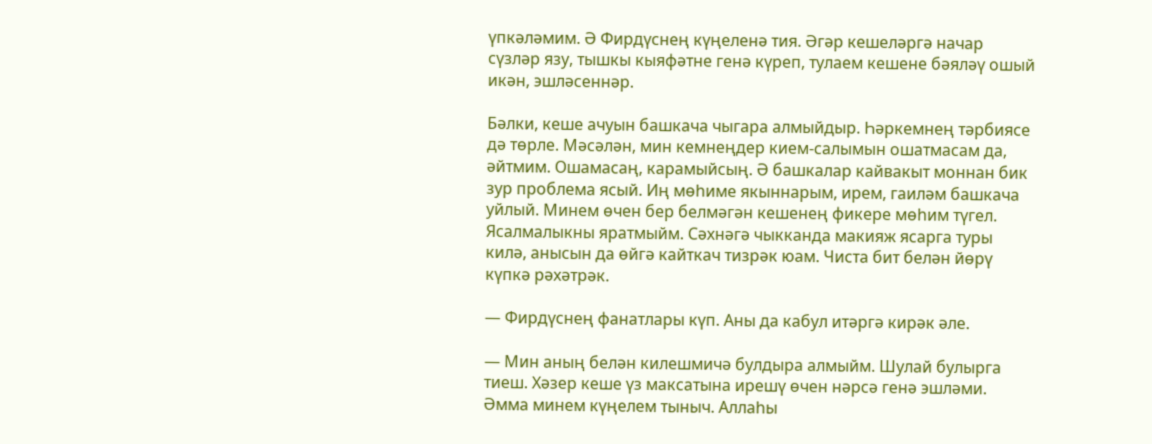үпкәләмим. Ә Фирдүснең күңеленә тия. Әгәр кешеләргә начар сүзләр язу, тышкы кыяфәтне генә күреп, тулаем кешене бәяләү ошый икән, эшләсеннәр.

Бәлки, кеше ачуын башкача чыгара алмыйдыр. Һәркемнең тәрбиясе дә төрле. Мәсәлән, мин кемнеңдер кием-салымын ошатмасам да, әйтмим. Ошамасаң, карамыйсың. Ә башкалар кайвакыт моннан бик зур проблема ясый. Иң мөһиме якыннарым, ирем, гаиләм башкача уйлый. Минем өчен бер белмәгән кешенең фикере мөһим түгел. Ясалмалыкны яратмыйм. Сәхнәгә чыкканда макияж ясарга туры килә, анысын да өйгә кайткач тизрәк юам. Чиста бит белән йөрү күпкә рәхәтрәк.

— Фирдүснең фанатлары күп. Аны да кабул итәргә кирәк әле.

— Мин аның белән килешмичә булдыра алмыйм. Шулай булырга тиеш. Хәзер кеше үз максатына ирешү өчен нәрсә генә эшләми. Әмма минем күңелем тыныч. Аллаһы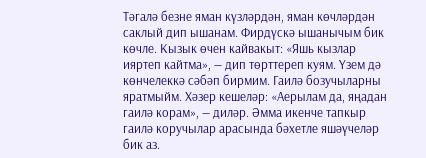Тәгалә безне яман күзләрдән, яман көчләрдән саклый дип ышанам. Фирдүскә ышанычым бик көчле. Кызык өчен кайвакыт: «Яшь кызлар ияртеп кайтма», — дип төрттереп куям. Үзем дә көнчелеккә сәбәп бирмим. Гаилә бозучыларны яратмыйм. Хәзер кешеләр: «Аерылам да, яңадан гаилә корам», — диләр. Әмма икенче тапкыр гаилә коручылар арасында бәхетле яшәүчеләр бик аз.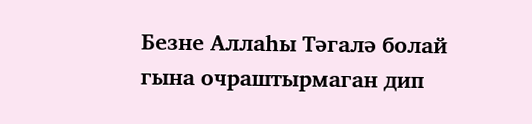Безне Аллаһы Тәгалә болай гына очраштырмаган дип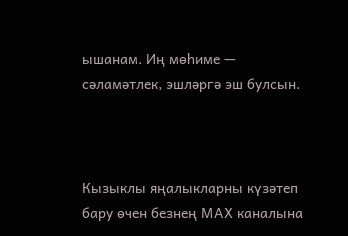ышанам. Иң мөһиме — сәламәтлек, эшләргә эш булсын.



Кызыклы яңалыкларны күзәтеп бару өчен безнең МАХ каналына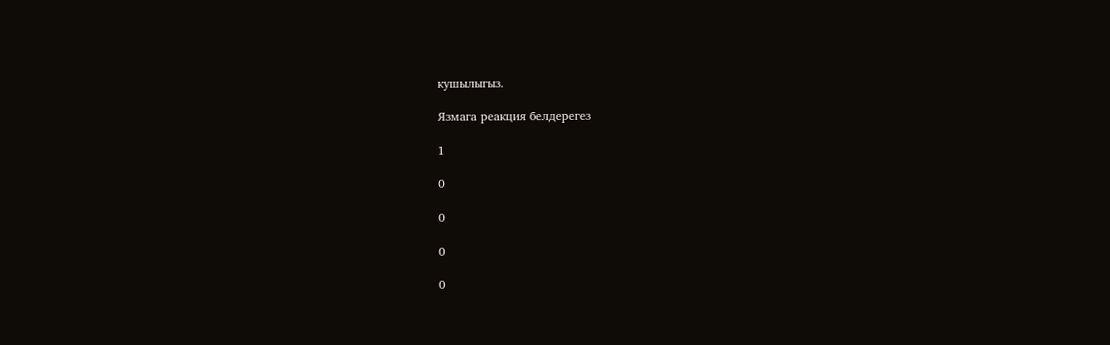кушылыгыз.

Язмага реакция белдерегез

1

0

0

0

0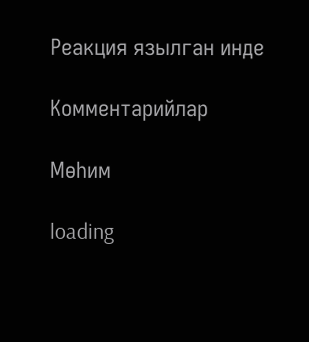Реакция язылган инде

Комментарийлар

Мөһим

loading